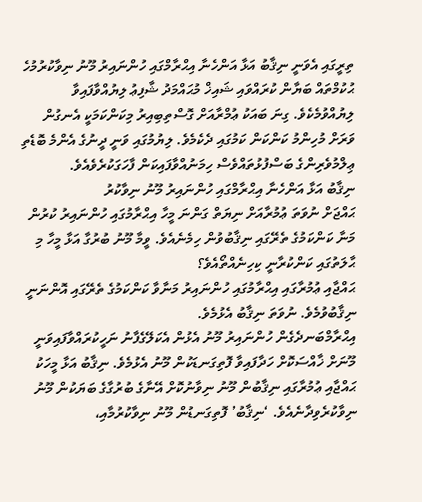ތިރީގައި އެވަނީ ނިޤާބު އަޅާ އަންހެނާ އިޙްރާމްގައި ހުންނައިރު މޫނު ނިވާކުރުމުހެ ޙުކުމްތައް ބަޔާން ކުރައްވައި ޝައިޚް މުޙައްމަދު ޝާފިޢު ލިޔުއްވާފައިވާ ލިޔުއްވުމެކެވެ. ގިނަ ބައަކު ޢުމްރާއަށް ގޮސްތިބިއިރު މިކަންކަމަކީ އެނގުން ވަރަށް މުހިންމު ކަންކަން ކަމުގައި ދެކެމެވެ. ލިޔުމުގައި ވަނީ ދީނުގެ އެންމެ ބޮޑެތި ޢިލްމުވެރިންގެ ބަސްފުޅުތައްވެސް ހިމަނުއްވާފައިކަން ފާހަގަކުރެވެއެވެ.
ނިޤާބު އަޅާ އަންހެނާ އިޙްރާމްގައި ހުންނައިރު މޫނު ނިވާކުރު
ޙައްޖަށް ނުވަތަ ޢުމުރާއަށް ނިޔަތް ގަންނަ މީހާ އިޙްރާމުގައި ހުންނައިރު ކުރުން މަނާ ކަންކަމުގެ ތެރޭގައި ނިޤާބުވުން ހިމެނެއެވެ. ވީމާ މޫނު ބުރުގާ އަޅާ މީހާ މި ޙާލަތުގައި ކަންކުރާނީ ކިހިނެއްތޯއެވެ؟
ޙައްޖާއި ޢުމުރާގައި އިޙްރާމުގައި ހުންނައިރު މަނާވާ ކަންކަމުގެ ތެރޭގައި އޮންނަނީ ނިޤާބުވުމެވެ. ނުވަތަ ނިޤާބު އެޅުމެވެ.
އިޙްރާމްބަނދެގެން ހުންނައިރު މޫނު އެޅުން އެކަލޭގެފާނު ނަހީކުރައްވާފައިވަނީ މޫނަށް ޚާއްސަކޮށް ހަދާފައިވާ ފޮތިގަނޑަކުން މޫނު އެޅުމެވެ. ނިޤާބު އަޅާ މީހަކު ޙައްޖާއި ޢުމުރާގައި ނިޤާބުން މޫނު ނިވާނުކޮށް އޭނާގެ ބުރުގާގެ ބަޔަކުން މޫނު ނިވާކުރެވިދާނެއެވެ. ‘ނިޤާބު’ ފޮތިގަނޑުން މޫނު ނިވާކުރުމާއި،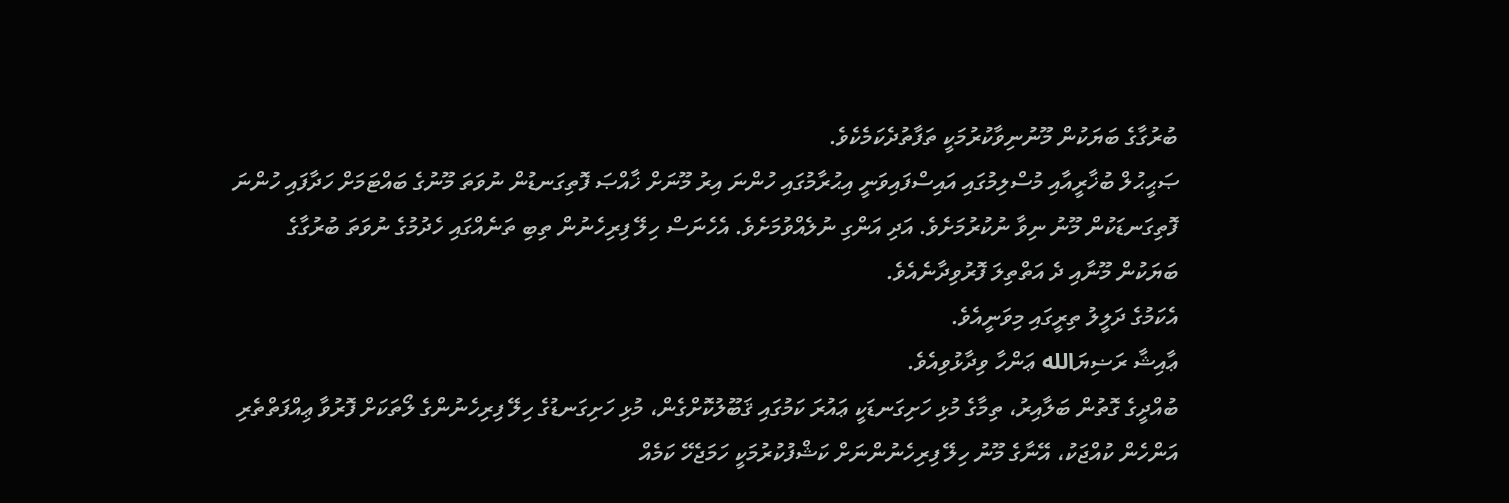ބުރުގާގެ ބަޔަކުން މޫނުނިވާކުރުމަކީ ތަފާތުދެކަމެކެވެ.
ޞަޙީޙުލް ބުޚާރީއާއި މުސްލިމުގައި އައިސްފައިވަނީ އިޙުރާމުގައި ހުންނަ އިރު މޫނަށް ޚާއްޞަ ފޮތިގަނޑުން ނުވަތަ މޫނުގެ ބައްޓަމަށް ހަދާފައި ހުންނަ ފޮތިގަނޑަކުން މޫނު ނިވާ ނުކުރުމަށެވެ. އަދި އަންގި ނުލެއްވުމަށެވެ. އެހެނަސް ހިލޭ ފިރިހެނުން ތިބި ތަނެއްގައި ހެދުމުގެ ނުވަތަ ބުރުގާގެ ބަޔަކުން މޫނާއި ދެ އަތްތިލަ ފޮރުވިދާނެއެވެ.
އެކަމުގެ ދަލީލު ތިރީގައި މިވަނީއެވެ.
ޢާއިޝާ ރަޟިޔަالله ޢަންހާ ވިދާޅުވިއެވެ.
ބުއްދީގެ ގޮތުން ބަލާއިރު، ތިމާގެ މުޅި ހަށިގަނޑަކީ ޢައުރަ ކަމުގައި ޤަބޫލުކޮށްގެން، މުޅި ހަށިގަނޑުގެ ހިލޭ ފިރިހެނުންގެ ލޯތަކަށް ފޮރުވާ ޢިއްފަތްތެރި އަންހެން ކުއްޖަކު، އޭނާގެ މޫނު ހިލޭ ފިރިހެނުންނަށް ކަޝްފުކުރުމަކީ ހަމަޖެހޭ ކަމެއް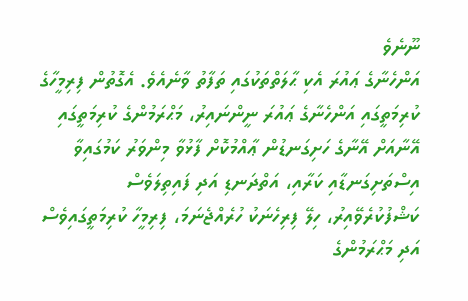ނޫނެވެ
އަންހެނާގެ ޢައުރަ އެކި ޙާލަތްތަކުގައި ތަފާތު ވާނެއެވެ. އެގޮތުން ފިރިމީހާގެ ކުރިމަތީގައި އަންހެނާގެ ޢައުރަ ނީންނައިރު، މަޙްރަމުންގެ ކުރިމަތީގައި އޭނާއަށް އޭނާގެ ހަށިގަނޑުން ޢާއްމުކޮށް ފާޅުވާ މިންވަރު ކަމުގައިވާ އިސްތަށިގަނޑާއި ކަރާއި، އަތްދަނޑި އަދި ފައިތިލަވެސް ކަޝްފުކުރެވޭއިރު، ހިލޭ ފިރިހެނަކު ހުރެއްޖެނަމަ، ފިރިމީހާ ކުރިމަތީގައިވެސް އަދި މަޙްރަމުންގެ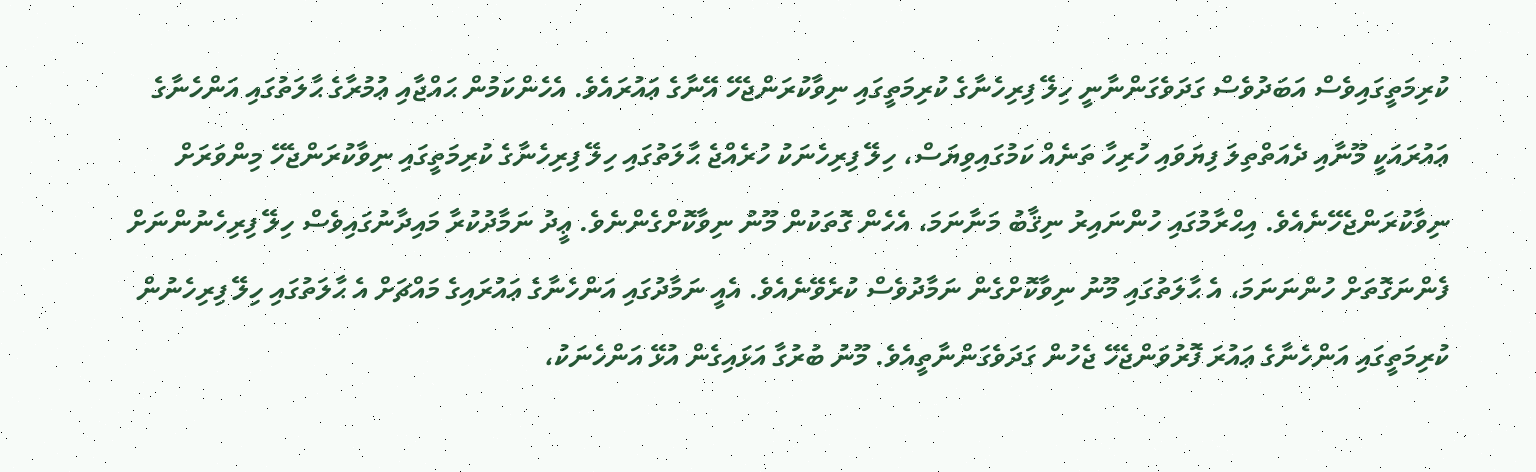ކުރިމަތީގައިވެސް އަބަދުވެސް ގަދަވެގަންނާނީ ހިލޭ ފިރިހެނާގެ ކުރިމަތީގައި ނިވާކުރަންޖެހޭ އޭނާގެ ޢައުރައެވެ. އެހެންކަމުން ޙައްޖާއި ޢުމުރާގެ ޙާލަތުގައި އަންހެނާގެ ޢައުރައަކީ މޫނާއި ދެއަތްތިލަ ފިޔަވައި ހުރިހާ ތަނެއް ކަމުގައިވިޔަސް، ހިލޭ ފިރިހެނަކު ހުރެއްޖެ ޙާލަތުގައި ހިލޭ ފިރިހެނާގެ ކުރިމަތީގައި ނިވާކުރަންޖެހޭ މިންވަރަށް ނިވާކުރަންޖެހޭނެއެވެ. އިޙްރާމުގައި ހުންނައިރު ނިޤާބު މަނާނަމަ، އެހެން ގޮތަކުން މޫނު ނިވާކޮށްގެންނެވެ. ޢީދު ނަމާދުކުރާ މައިދާނުގައިވެސް ހިލޭ ފިރިހެނުންނަށް ފެންނަގޮތަށް ހުންނަނަމަ، އެ ޙާލަތުގައި މޫނު ނިވާކޮށްގެން ނަމާދުވެސް ކުރެވޭނެއެވެ. އެއީ ނަމާދުގައި އަންހެނާގެ ޢައުރައިގެ މައްޗަށް އެ ޙާލަތުގައި ހިލޭ ފިރިހެނުން ކުރިމަތީގައި އަންހެނާގެ ޢައުރަ ފޮރުވަންޖެހޭ ޖެހުން ގަދަވެގަންނާތީއެވެ. މޫނު ބުރުގާ އަޅައިގެން އުޅޭ އަންހެނަކު،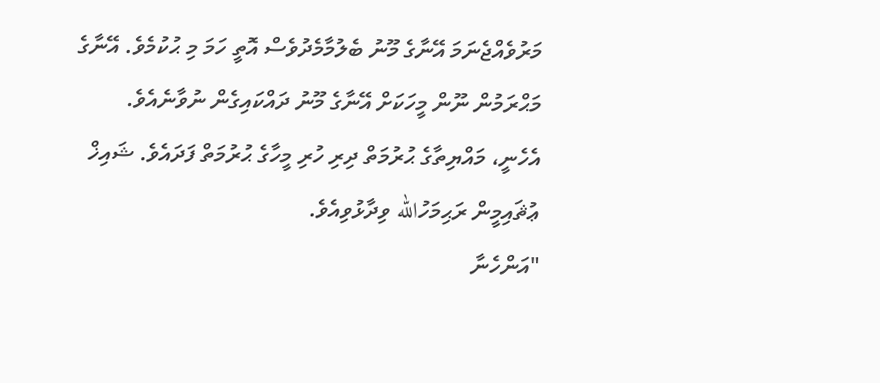މަރުވެއްޖެނަމަ އޭނާގެ މޫނު ބެލުމާމެދުވެސް އޮތީ ހަމަ މި ޙުކުމެވެ. އޭނާގެ މަޙްރަމުން ނޫން މީހަކަށް އޭނާގެ މޫނު ދައްކައިގެން ނުވާނެއެވެ. އެހެނީ، މައްޔިތާގެ ޙުރުމަތް ދިރި ހުރި މީހާގެ ޙުރުމަތް ފަދައެވެ. ޝައިޚް ޢުޘައިމީން ރަޙިމަހުالله ވިދާޅުވިއެވެ.
"އަންހެނާ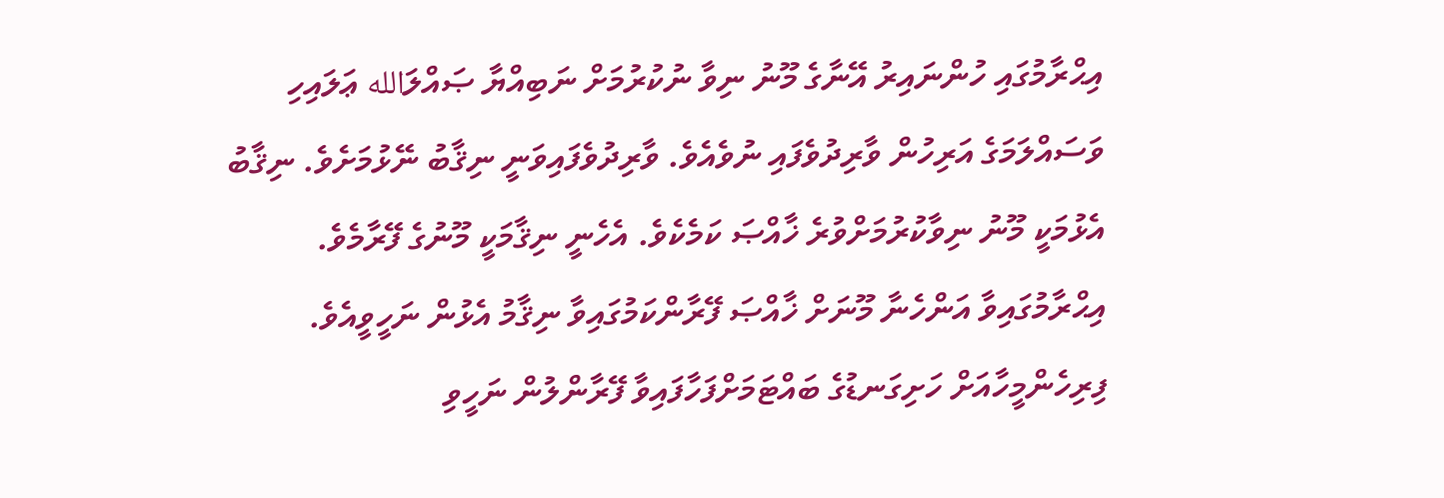އިޙްރާމުގައި ހުންނައިރު އޭނާގެ މޫނު ނިވާ ނުކުރުމަށް ނަބިއްޔާ ޞައްލަالله ޢަލައިހި ވަސައްލަމަގެ އަރިހުން ވާރިދުވެފައި ނުވެއެވެ. ވާރިދުވެފައިވަނީ ނިޤާބު ނޭޅުމަށެވެ. ނިޤާބު އެޅުމަކީ މޫނު ނިވާކުރުމަށްވުރެ ޚާއްޞަ ކަމެކެވެ. އެހެނީ ނިޤާމަކީ މޫނުގެ ފޭރާމެވެ. އިޙްރާމުގައިވާ އަންހެނާ މޫނަށް ޚާއްޞަ ފޭރާންކަމުގައިވާ ނިޤާމު އެޅުން ނަހީވީއެވެ. ފިރިހެންމީހާއަށް ހަށިގަނޑުގެ ބައްޓަމަށްފަހާފައިވާ ފޭރާންލުން ނަހީވި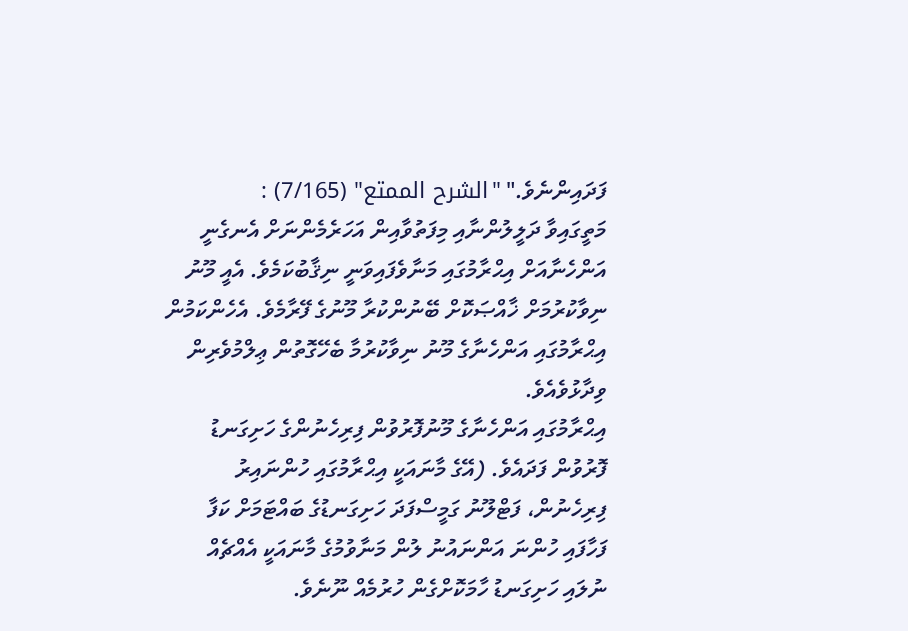ފަދައިންނެވެ." "الشرح الممتع" (7/165) :
މަތީގައިވާ ދަލީލުންނާއި މިފަތުވާއިން އަހަރެމެންނަށް އެނގެނީ އަންހެނާއަށް އިޙްރާމުގައި މަނާވެފައިވަނީ ނިޤާބުކަމެވެ. އެއީ މޫނު ނިވާކުރުމަށް ޚާއްޞަކޮށް ބޭނުންކުރާ މޫނުގެ ފޭރާމެވެ. އެހެންކަމުން އިޙްރާމުގައި އަންހެނާގެ މޫނު ނިވާކުރުމާ ބެހޭގޮތުން ޢިލްމުވެރިން ވިދާޅުވެއެވެ.
އިޙްރާމުގައި އަންހެނާގެ މޫނުފޮރުވުން ފިރިހެނުންގެ ހަށިގަނޑު ފޮރުވުން ފަދައެވެ. (އޭގެ މާނައަކީ އިޙްރާމުގައި ހުންނައިރު ފިރިހެނުން، ފަޓްލޫނު ގަމީސްފަދަ ހަށިގަނޑުގެ ބައްޓަމަށް ކަފާ ފަހާފައި ހުންނަ އަންނައުނު ލުން މަނާވުމުގެ މާނައަކީ އެއްޗެއް ނުލައި ހަށިގަނޑު ހާމަކޮށްގެން ހުރުމެއް ނޫނެވެ.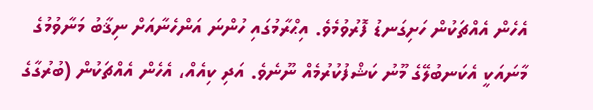އެހެން އެއްޗަކުން ހަށިގަނޑު ފޮރުވުމެވެ. އިޙްރާމުގައި ހުންނަ އަންހެނާއަށް ނިޤާބު މަނާވުމުގެ މާނައަކީ އެކަނބުލޭގެ މޫނު ކަޝްފުކުރުމެއް ނޫނެވެ. އަދި ކިއެއް، އެހެން އެއްޗަކުން (ބުރުގާގެ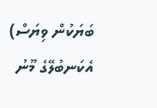ބަޔަކުން ވިޔަސް) އެކަނބުލޭގެ މޫނު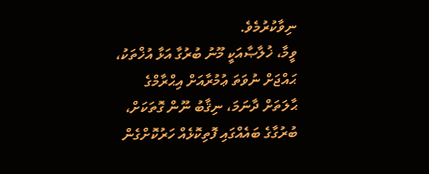ނިވާކުރުމެވެ.
ވީމާ، ޚުލާޞާއަކީ މޫނު ބުރުގާ އަޅާ އުޚްތަކު، ޙައްޖަށް ނުވަތަ ޢުމުރާއަށް އިޙްރާމްގެ ޙާލަތަށް ދާނަމަ، ނިޤާބު ނޫން ގޮތަކަށް، ބުރުގާގެ ބައެއްގައި ފޮތިކޮޅެއް ހަރުކޮށްގެން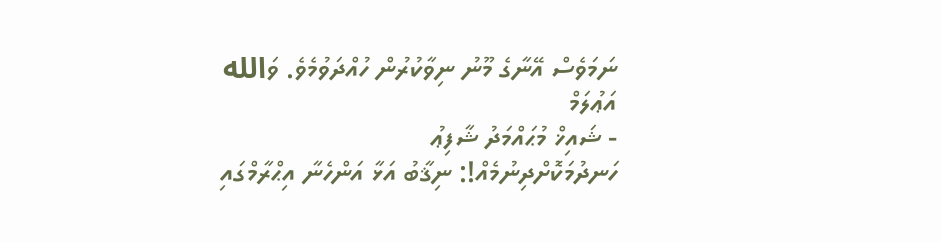ނަމަވެސް އޭނާގެ މޫނު ނިވާކުރުން ހުއްދަވުމެވެ. ވަالله އަޢުލަމް
- ޝައިޚް މުޙައްމަދު ޝާފިޢު
ހަނދުމަކޮށްދިނުމެއް!: ނިޤާބު އަޅާ އަންހެނާ އިޙްރާމްގައި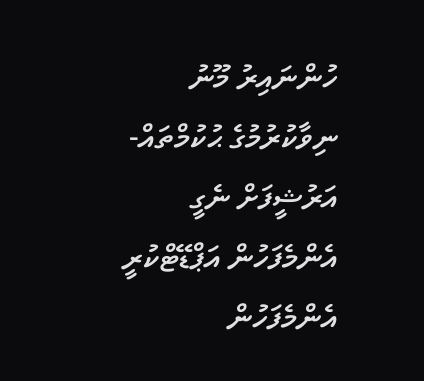ހުންނައިރު މޫނު ނިވާކުރުމުގެ ޙުކުމްތައް-
އަރުޝީފަށް ނެގީ
އެންމެފަހުން އަޕްޑޭޓްކުރީ
އެންމެފަހުން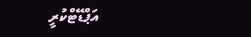އަޕްޑޭޓްކުރީ